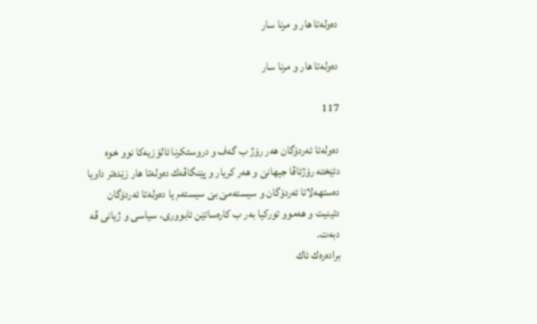ده‌وله‌تا هار و مرنا سار

ده‌وله‌تا هار و مرنا سار

117

ده‌وله‌تا ئه‌ردۆگان هه‌ر رۆژ ب گه‌ف و دروستكرنا ئالۆزیه‌كا نوو خوه‌ دئێخته‌ رۆژئاڤا جیهانێ و هه‌ر كریار و پێنگاڤه‌ك ده‌وله‌تا هار زێده‌تر داویا ده‌ستهه‌لاتا ئه‌ردۆگان و سیسته‌مێ بێ سیسته‌م یا ده‌وله‌تا ئه‌ردۆگان دئینیت و هه‌موو توركیا به‌ر ب كاره‌ساتێن ئابوورى، سیاسى و ژیانى ڤه‌ دبه‌ت.
براده‌ره‌ك ئاك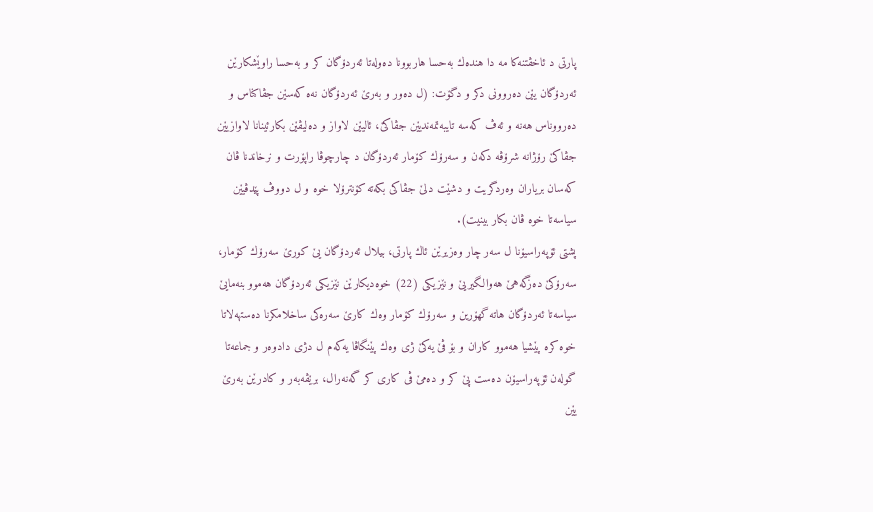پارتى د ئاخڤتنه‌كا مه‌ دا هنده‌ك به‌حسا هاربوونا ده‌وله‌تا ئه‌ردۆگان كر و به‌حسا راوێشكارێن ئه‌ردۆگان یێن ده‌روونى دكر و دگۆت: (ل ده‌ور و به‌رێ ئه‌ردۆگان نه‌ه كه‌سێن جڤاكناس و ده‌رووناس هه‌نه‌ و ئه‌ڤ كه‌سه‌ تایبه‌تمه‌ندیێن جڤاكێ، ئالیێن لاواز و ده‌لیڤێن بكارئینانا لاوازیێن جڤاكێ رۆژانه‌ شرۆڤه‌ دكه‌ن و سه‌رۆك كۆمار ئه‌ردۆگان د چارچوڤا راپۆرت و نرخاندنا ڤان كه‌سان بریاران وه‌ردگریت و دشێت دلێ جڤاكى بكه‌ته‌ كۆنترۆلا خوه‌ و ل دووڤ پێدڤیێن سیاسه‌تا خوه‌ ڤان بكار بینیت).
پشتى ئۆپه‌راسیۆنا ل سه‌ر چار وه‌زیرێن ئاك پارتى، بیلال ئه‌ردۆگان یێ كورێ سه‌رۆك كۆمار، سه‌رۆكێ ده‌زگه‌هێ هه‌والگیریێ و نێزیكى (22) خوه‌دیكارێن نێزیكى ئه‌ردۆگان هه‌موو بنه‌مایێ سیاسه‌تا ئه‌ردۆگان هاته‌ گهۆرین و سه‌رۆك كۆمار وه‌ك كارێ سه‌ره‌كى ساخلامكرنا ده‌ستهه‌لاتا خوه‌ كره‌ پێشیا هه‌موو كاران و بۆ ڤێ یه‌كێ ژى وه‌ك پێنگاڤا یه‌كه‌م ل دژى دادوه‌ر و جماعه‌تا گوله‌ن ئۆپه‌راسیۆن ده‌ست پێ كر و ده‌مێ ڤى كارى كر گه‌نه‌رال، برێڤه‌به‌ر و كادرێن به‌رێ یێن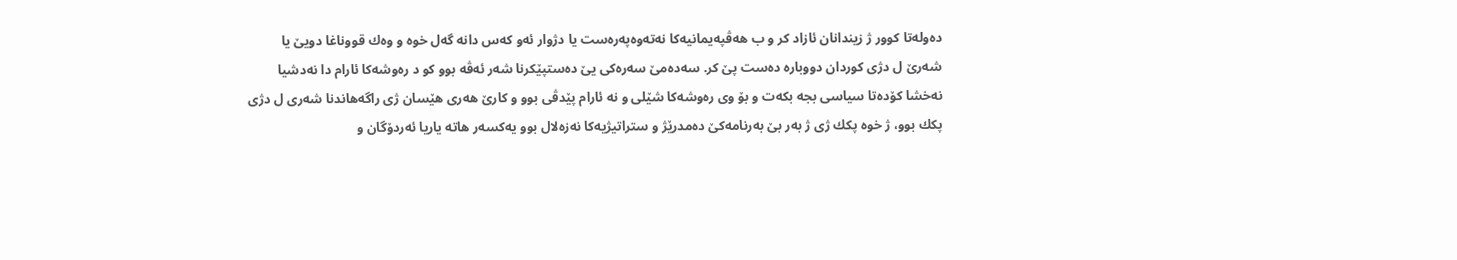ده‌وله‌تا كوور ژ زیندانان ئازاد كر و ب هه‌ڤپه‌یمانیه‌كا نه‌ته‌وه‌په‌ره‌ست یا دژوار ئه‌و كه‌س دانه‌ گه‌ل خوه‌ و وه‌ك قووناغا دویێ یا شه‌رێ ل دژى كوردان دووباره‌ ده‌ست پێ كر. سه‌ده‌مێ سه‌ره‌كى یێ ده‌ستپێكرنا شه‌ر ئه‌ڤه‌ بوو كو د ره‌وشه‌كا ئارام دا نه‌دشیا نه‌خشا كۆده‌تا سیاسى بجه بكه‌ت و بۆ وى ره‌وشه‌كا شێلى و نه‌ ئارام پێدڤى بوو و كارێ هه‌رى هێسان ژى راگه‌هاندنا شه‌ری ل دژى پكك بوو، ژ خوه‌ پكك ژى ژ به‌ر بێ به‌رنامه‌كێ ده‌مدرێژ و ستراتیژیه‌كا نه‌زه‌لال بوو یه‌كسه‌ر هاته‌ یاریا ئه‌ردۆگان و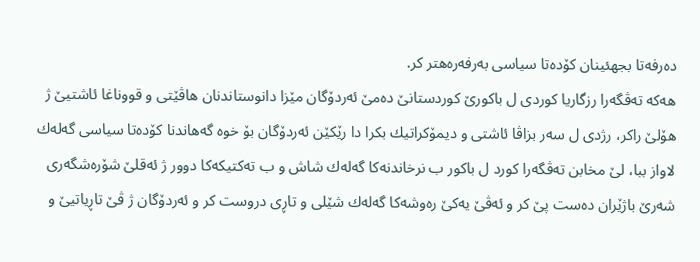ده‌رفه‌تا بجهئینان كۆده‌تا سیاسى به‌رفه‌ره‌هتر كر.
هه‌كه‌ ته‌ڤگه‌را رزگاریا كوردی ل باكورێ كوردستانێ ده‌مێ ئه‌ردۆگان مێزا دانوستاندنان هاڤێتی و قووناغا ئاشتیێ ژ هۆلێ راكر، رژدی ل سه‌ر بزاڤا ئاشتى و دیمۆكراتیك بكرا دا رێكێن ئه‌ردۆگان بۆ خوه‌ گه‌هاندنا كۆده‌تا سیاسى گه‌له‌ك لاواز ببا، لێ مخابن ته‌ڤگه‌را كورد ل باكور ب نرخاندنه‌كا گه‌له‌ك شاش و ب ته‌كتیكه‌كا دوور ژ ئه‌قلێ شۆره‌شگه‌رى شه‌رێ باژێران ده‌ست پێ كر و ئه‌ڤێ یه‌كێ ره‌وشه‌كا گه‌له‌ك شێلى و تاڕى دروست كر و ئه‌ردۆگان ژ ڤێ تاڕیاتیێ و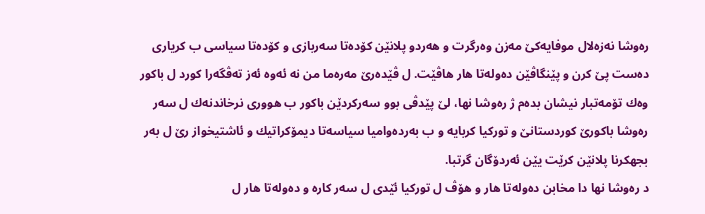ره‌وشا نه‌زه‌لال موفایه‌كێ مه‌زن وه‌رگرت و هه‌ردو پلانێن كۆده‌تا سه‌ربازى و كۆده‌تا سیاسى ب كریارى ده‌ست پێ كرن و پێنگاڤێن ده‌وله‌تا هار هاڤێت. ل ڤێده‌رێ مه‌ره‌ما من نه‌ ئه‌وه‌ ئه‌ز ته‌ڤگه‌را كورد ل باكور وه‌ك تۆمه‌تبار نیشان بده‌م ژ ره‌وشا نها، لێ پێدڤى بوو سه‌ركردێن باكور ب هوورى نرخاندنه‌ك ل سه‌ر ره‌وشا باكورێ كوردستانێ و توركیا كربایه‌ و ب به‌رده‌وامیا سیاسه‌تا دیمۆكراتیك و ئاشتیخواز رێ ل به‌ر بجهكرنا پلانێن كرێت یێن ئه‌ردۆگان گرتبا.
د ره‌وشا نها دا مخابن ده‌وله‌تا هار و هۆڤ ل توركیا ئێدى ل سه‌ر كاره‌ و ده‌وله‌تا هار ل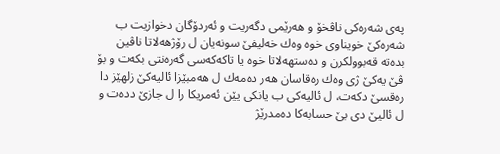په‌ى شه‌ره‌كى ناڤخۆ و هه‌رێمى دگه‌ریت و ئه‌ردۆگان دخوازیت ب شه‌ره‌كێ خویناوى خوه‌ وه‌ك خه‌لیفێ سونه‌یان ل رۆژهه‌لاتا ناڤین بده‌ته‌ قه‌بوولكرن و ده‌ستهه‌لاتا خوه‌ یا تاكه‌كه‌سى گه‌ره‌نتى بكه‌ت و بۆ ڤێ یه‌كێ ژى وه‌ك ره‌قاسان هه‌ر ده‌مه‌ك ل هه‌مبێزا ئالیه‌كێ زلهێز دا ره‌قسێ دكه‌ت، ل ئالیه‌كى ب یانكى یێن ئه‌مریكا را ل جازێ دده‌ت و ل ئالیێ دى بێ حسابه‌كا ده‌مدرێژ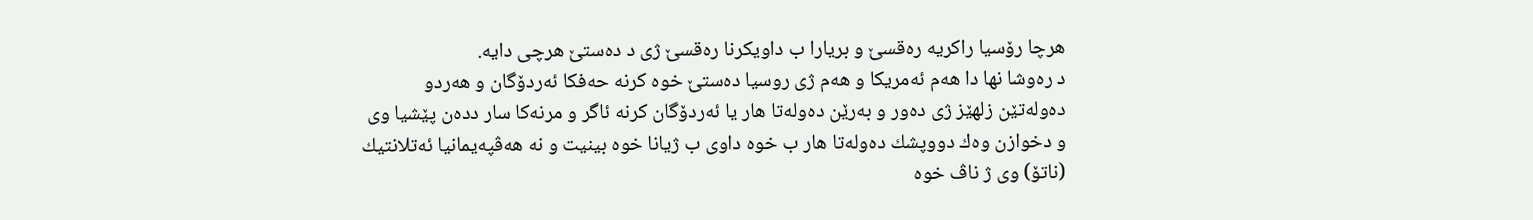هرچا رۆسیا راكریه‌ ره‌قسێ و بریارا ب داویكرنا ره‌قسێ ژى د ده‌ستێ هرچى دایه‌.
د ره‌وشا نها دا هه‌م ئه‌مریكا و هه‌م ژى روسیا ده‌ستێ خوه‌ كرنه‌ حه‌فكا ئه‌ردۆگان و هه‌ردو ده‌وله‌تێن زلهێز ژى ده‌ور و به‌رێن ده‌وله‌تا هار یا ئه‌ردۆگان كرنه‌ ئاگر و مرنه‌كا سار دده‌ن پێشیا وى و دخوازن وه‌ك دووپشك ده‌وله‌تا هار ب خوه‌ داوى ب ژیانا خوه‌ بینیت و نه‌ هه‌ڤپه‌یمانیا ئه‌تلانتیك (ناتۆ) وى ژ ناڤ خوه‌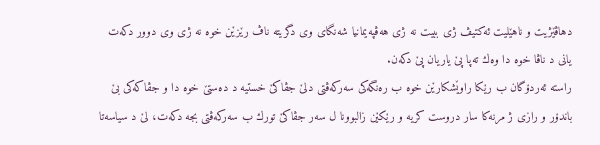دهاڤێژیت و ناهێلیت ئه‌كتیڤ ژى ببیت نه‌ ژى هه‌ڤپه‌یمانیا شه‌نگاى وى دگریته‌ ناڤ رێزێن خوه‌ نه‌ ژى وى دوور دكه‌ت یانى د ناڤا خوه‌ دا وه‌ك ته‌پا پێ یاریان پێ دكه‌ن.
راسته‌ ئه‌ردۆگان ب رێكا راوێشكارێن خوه‌ ب ره‌نگه‌كى سه‌ركه‌ڤتى دلێ جڤاكێ خستیه‌ د ده‌ستێ خوه‌ دا و جڤاكه‌كی بێ باندۆر و رازى ژ مرنه‌كا سار دروست كریه‌ و رێكێن زالبوونا ل سه‌ر جڤاكێ تورك ب سه‌ركه‌ڤتى بجه دكه‌ت، لێ د سیاسه‌تا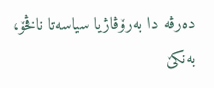ده‌رڤه‌ دا به‌رۆڤاژیا سیاسه‌تا ناڤخۆ، به‌نكێ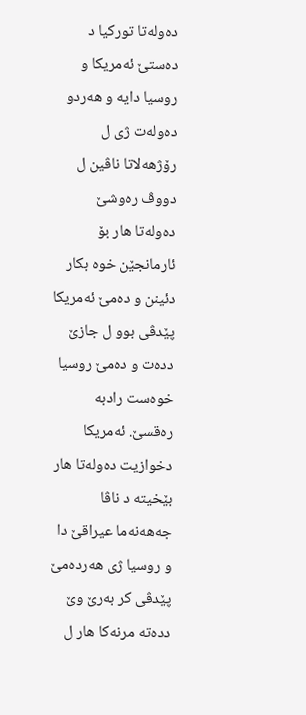ده‌وله‌تا توركیا د ده‌ستێ ئه‌مریكا و روسیا دایه‌ و هه‌ردو ده‌وله‌ت ژى ل رۆژهه‌لاتا ناڤین ل دووڤ ره‌وشێ ده‌وله‌تا هار بۆ ئارمانجێن خوه‌ بكار دئینن و ده‌مێ ئه‌مریكا پێدڤى بوو ل جازێ دده‌ت و ده‌مێ روسیا خوه‌ست رادبه‌ ره‌قسێ. ئه‌مریكا دخوازیت ده‌وله‌تا هار بێخیته‌ د ناڤا جه‌هه‌نه‌ما عیراقێ دا و روسیا ژى هه‌رده‌مێ پێدڤى كر به‌رێ وێ دده‌ته‌ مرنه‌كا هار ل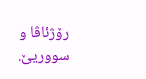رۆژئاڤا و سووریێ.